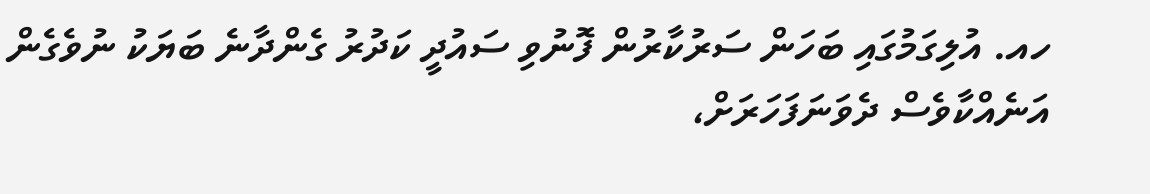ހއ. އުލިގަމުގައި ބަހަން ސަރުކާރުން ފޮނުވި ސައުދީ ކަދުރު ގެންދާނެ ބަޔަކު ނުވެގެން އަނެއްކާވެސް ދެވަނަފަހަރަށް،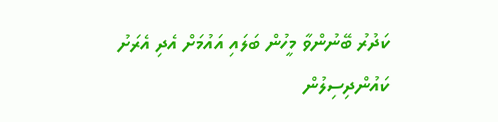ކަދުރު ބޭނުންވާ މީހުން ބަލައި އައުމަށް އެދި އެރަށު ކައުންދިސިލުން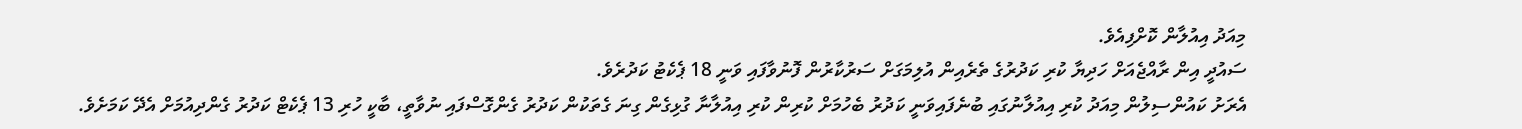މިއަދު އިއުލާން ކޮށްފިއެވެ.
ސައުދީ އިން ރާއްޖެއަށް ހަދިޔާ ކުރި ކަދުރުގެ ތެރެއިން އުލިމަގަށް ސަރުކާރުން ފޮނުވާފައި ވަނީ 18 ޕެކެޓު ކަދުރެވެ.
އެރަށު ކައުންސިލުން މިއަދު ކުރި އިއުލާނުގައި ބުނެފައިވަނީ ކަދުރު ބެހުމަށް ކުރިން ކުރި އިއުލާނާ ގުޅިގެން ގިނަ ގެތަކުން ކަދުރު ގެންގޮސްފައި ނުވާތީ، ބާކީ ހުރި 13 ޕެކެޓް ކަދުރު ގެންދިއުމަށް އެދޭ ކަމަށެވެ.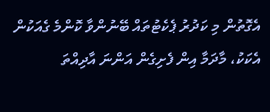އެގޮތުން މި ކަދުރު ޕެކެޓުތައް ބޭނުންވާ ކޮންމެ ގެއަކުން އެކަކު، މާދަމާ އިން ފެށިގެން އަންނަ އާދިއްތަ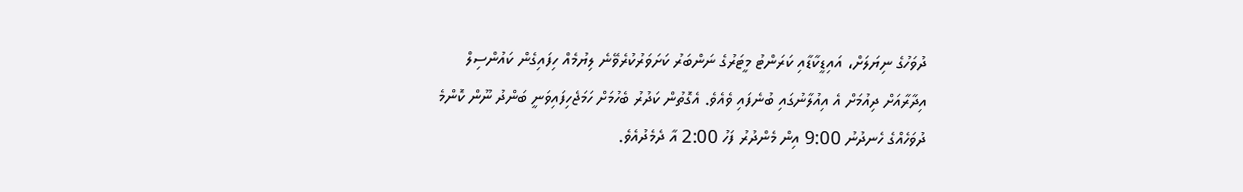ދުވަހުގެ ނިޔަލަށް، އައިޑީކާޑާއި ކަރަންޓު މީޓަރުގެ ނަންބަރު ކަށަވަރުކުރެވޭނެ ލިޔުމެއް ހިފައިގެން ކައުންސިލް އިދާރާއަށް ދިއުމަށް އެ އިއުލާނުގައި ބުނެފައި ވެއެވެ. އެގޮތުން ކަދުރު ބެހުމަށް ހަމަޖެހިފައިވަނީ ބަންދު ނޫން ކޮންމެ ދުވަހެއްގެ ހެނދުނު 9:00 އިން މެންދުރު ފަހު 2:00 އާ ދެމެދުއެވެ.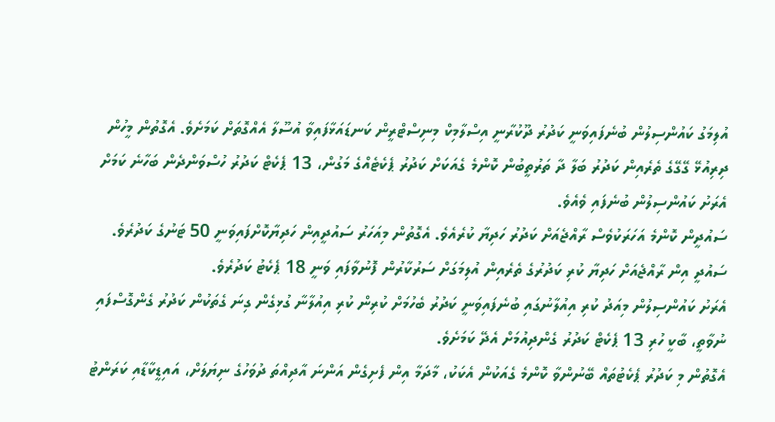އުލިމަގު ކައުންސިލުން ބުނެފައިވަނީ ކަދުރު ދޫކުރާނީ އިސްލާމިކް މިނިސްޓްރީން ކަނޑައަޅާފައިވާ އުސޫލާ އެއްގޮތަށް ކަމަށެވެ. އެގޮތުން މީހުން ދިރިއުޅޭ ގޭގޭގެ ތެރެއިން ކަދުރު ބަލާ ދާ ތަރުތީބުން ކޮންމެ ގެއަކަށް ކަދުރު ޕެކެޓެއްގެ މަގުން، 13 ޕެކެޓް ކަދުރު ހުސްވަންދެން ބަހާނެ ކަމަށް އެރަށު ކައުންސިލުން ބުނެފައި ވެއެވެ.
ސައުދީން ކޮންމެ އަހަރަކުވެސް ރާއްޖެއަށް ކަދުރު ހަދިޔާ ކުރެއެވެ. އެގޮތުން މިއަހަރު ސައުދީއިން ހަދިޔާކޮށްފައިވަނީ 50 ޓަނުގެ ކަދުރެވެ.
ސައުދީ އިން ރާއްޖެއަށް ހަދިޔާ ކުރި ކަދުރުގެ ތެރެއިން އުލިމަގަށް ސަރުކާރުން ފޮނުވާފައި ވަނީ 18 ޕެކެޓު ކަދުރެވެ.
އެރަށު ކައުންސިލުން މިއަދު ކުރި އިއުލާނުގައި ބުނެފައިވަނީ ކަދުރު ބެހުމަށް ކުރިން ކުރި އިއުލާނާ ގުޅިގެން ގިނަ ގެތަކުން ކަދުރު ގެންގޮސްފައި ނުވާތީ، ބާކީ ހުރި 13 ޕެކެޓް ކަދުރު ގެންދިއުމަށް އެދޭ ކަމަށެވެ.
އެގޮތުން މި ކަދުރު ޕެކެޓުތައް ބޭނުންވާ ކޮންމެ ގެއަކުން އެކަކު، މާދަމާ އިން ފެށިގެން އަންނަ އާދިއްތަ ދުވަހުގެ ނިޔަލަށް، އައިޑީކާޑާއި ކަރަންޓު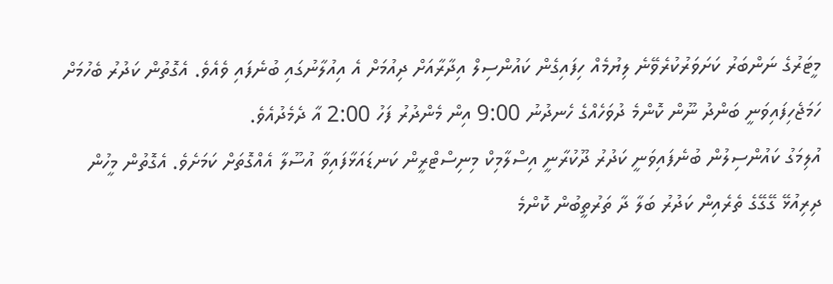މީޓަރުގެ ނަންބަރު ކަށަވަރުކުރެވޭނެ ލިޔުމެއް ހިފައިގެން ކައުންސިލް އިދާރާއަށް ދިއުމަށް އެ އިއުލާނުގައި ބުނެފައި ވެއެވެ. އެގޮތުން ކަދުރު ބެހުމަށް ހަމަޖެހިފައިވަނީ ބަންދު ނޫން ކޮންމެ ދުވަހެއްގެ ހެނދުނު 9:00 އިން މެންދުރު ފަހު 2:00 އާ ދެމެދުއެވެ.
އުލިމަގު ކައުންސިލުން ބުނެފައިވަނީ ކަދުރު ދޫކުރާނީ އިސްލާމިކް މިނިސްޓްރީން ކަނޑައަޅާފައިވާ އުސޫލާ އެއްގޮތަށް ކަމަށެވެ. އެގޮތުން މީހުން ދިރިއުޅޭ ގޭގޭގެ ތެރެއިން ކަދުރު ބަލާ ދާ ތަރުތީބުން ކޮންމެ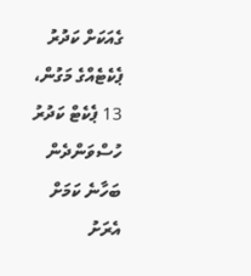ގެއަކަށް ކަދުރު ޕެކެޓެއްގެ މަގުން، 13 ޕެކެޓް ކަދުރު ހުސްވަންދެން ބަހާނެ ކަމަށް އެރަށު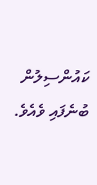ކައުންސިލުން ބުނެފައި ވެއެވެ.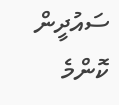ސައުދީން ކޮންމެ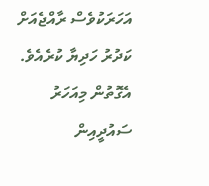އަހަރަކުވެސް ރާއްޖެއަށް ކަދުރު ހަދިޔާ ކުރެއެވެ. އެގޮތުން މިއަހަރު ސައުދީއިން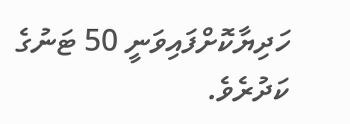ހަދިޔާކޮށްފައިވަނީ 50 ޓަނުގެ ކަދުރެވެ.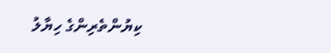ކިޔުންތެރިންގެ ހިޔާލު